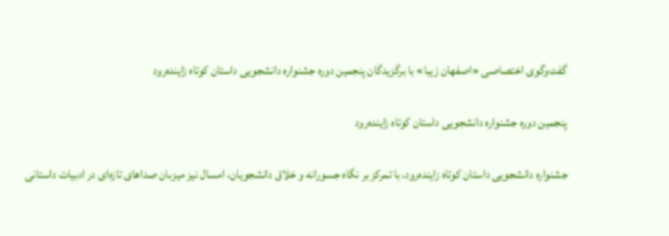گفت‌وگوی اختصاصی «اصفهان زیبا» با برگزیدگان پنجمین دوره جشنواره دانشجویی داستان کوتاه زاینده‌رود

پنجمین دوره جشنواره دانشجویی داستان کوتاه زاینده‌رود

جشنواره دانشجویی داستان کوتاه زاینده‌رود، با تمرکز بر نگاه جسورانه و خلاق دانشجویان، امسال نیز میزبان صداهای تازه‌ای در ادبیات داستانی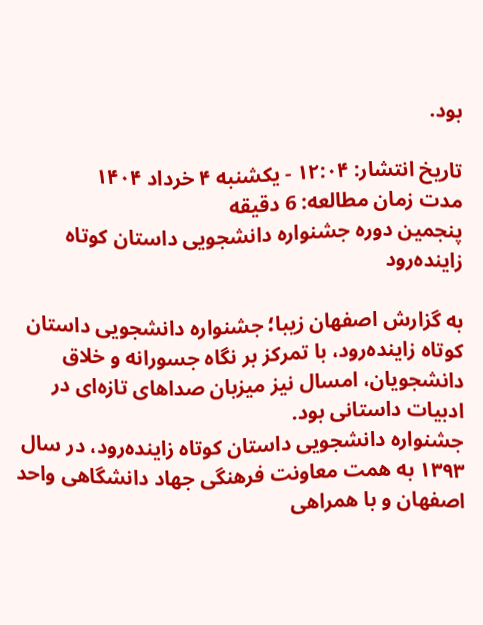بود.

تاریخ انتشار: ۱۲:۰۴ - یکشنبه ۴ خرداد ۱۴۰۴
مدت زمان مطالعه: 6 دقیقه
پنجمین دوره جشنواره دانشجویی داستان کوتاه زاینده‌رود

به گزارش اصفهان زیبا؛ جشنواره دانشجویی داستان کوتاه زاینده‌رود، با تمرکز بر نگاه جسورانه و خلاق دانشجویان، امسال نیز میزبان صداهای تازه‌ای در ادبیات داستانی بود.
جشنواره دانشجویی داستان کوتاه زاینده‌رود، در سال ۱۳۹۳ به همت معاونت فرهنگی جهاد دانشگاهی واحد اصفهان و با همراهی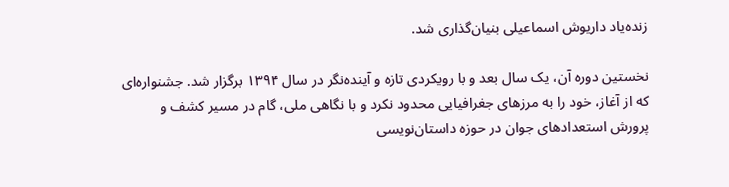زنده‌یاد داریوش اسماعیلی بنیان‌گذاری شد.

نخستین دوره آن، یک سال بعد و با رویکردی تازه و آینده‌نگر در سال ۱۳۹۴ برگزار شد. جشنواره‌ای که از آغاز، خود را به مرزهای جغرافیایی محدود نکرد و با نگاهی ملی، گام در مسیر کشف و پرورش استعدادهای جوان در حوزه داستان‌نویسی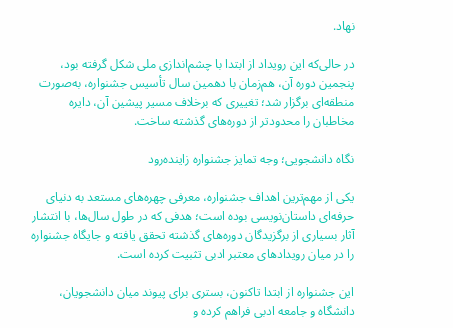نهاد.

در حالی‌که این رویداد از ابتدا با چشم‌اندازی ملی شکل گرفته بود، پنجمین دوره آن، هم‌زمان با دهمین سال تأسیس جشنواره، به‌صورت منطقه‌ای برگزار شد؛ تغییری که برخلاف مسیر پیشین آن، دایره مخاطبان را محدودتر از دوره‌های گذشته ساخت.

نگاه دانشجویی؛ وجه تمایز جشنواره زاینده‌رود

یکی از مهم‌ترین اهداف جشنواره، معرفی چهره‌های مستعد به دنیای حرفه‌ای داستان‌نویسی بوده است؛ هدفی که در طول سال‌ها، با انتشار آثار بسیاری از برگزیدگان دوره‌های گذشته تحقق یافته و جایگاه جشنواره را در میان رویدادهای معتبر ادبی تثبیت کرده است.

این جشنواره از ابتدا تاکنون، بستری برای پیوند میان دانشجویان، دانشگاه و جامعه ادبی فراهم کرده و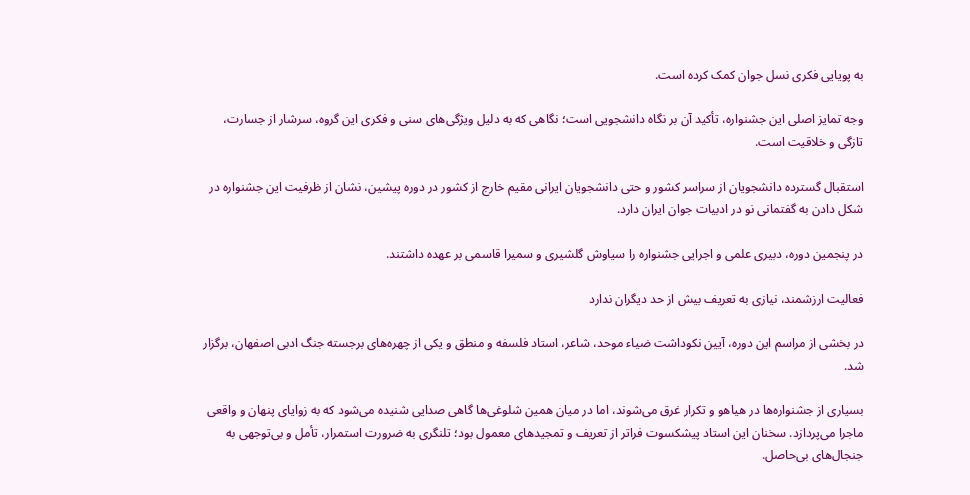به پویایی فکری نسل جوان کمک کرده است.

وجه تمایز اصلی این جشنواره، تأکید آن بر نگاه دانشجویی است؛ نگاهی که به دلیل ویژگی‌های سنی و فکری این گروه، سرشار از جسارت، تازگی و خلاقیت است.

استقبال گسترده دانشجویان از سراسر کشور و حتی دانشجویان ایرانی مقیم خارج از کشور در دوره پیشین، نشان از ظرفیت این جشنواره در شکل دادن به گفتمانی نو در ادبیات جوان ایران دارد.

در پنجمین دوره، دبیری علمی و اجرایی جشنواره را سیاوش گلشیری و سمیرا قاسمی بر عهده داشتند.

فعالیت ارزشمند، نیازی به تعریف بیش از حد دیگران ندارد

در بخشی از مراسم این دوره، آیین نکوداشت ضیاء موحد، شاعر، استاد فلسفه و منطق و یکی از چهره‌های برجسته جنگ ادبی اصفهان، برگزار شد.

بسیاری از جشنواره‌ها در هیاهو و تکرار غرق می‌شوند، اما در میان همین شلوغی‌ها گاهی صدایی شنیده می‌شود که به زوایای پنهان و واقعی ماجرا می‌پردازد. سخنان این استاد پیشکسوت فراتر از تعریف و تمجیدهای معمول بود؛ تلنگری به ضرورت استمرار، تأمل و بی‌توجهی به جنجال‌های بی‌حاصل.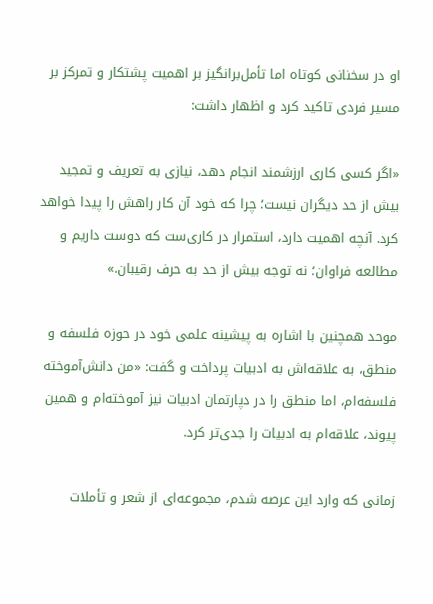او در سخنانی کوتاه اما تأمل‌برانگیز بر اهمیت پشتکار و تمرکز بر مسیر فردی تاکید کرد و اظهار داشت:

«اگر کسی کاری ارزشمند انجام دهد، نیازی به تعریف و تمجید بیش از حد دیگران نیست؛ چرا که خود آن کار راهش را پیدا خواهد کرد. آنچه اهمیت دارد، استمرار در کاری‌ست که دوست داریم و مطالعه‌ فراوان؛ نه توجه بیش از حد به حرف رقیبان.»

موحد همچنین با اشاره به پیشینه علمی خود در حوزه فلسفه و منطق، به علاقه‌اش به ادبیات پرداخت و گفت: «من دانش‌آموخته‌ فلسفه‌ام، اما منطق را در دپارتمان‌ ادبیات نیز آموخته‌ام و همین پیوند، علاقه‌ام به ادبیات را جدی‌تر کرد.

زمانی که وارد این عرصه شدم، مجموعه‌ای از شعر و تأملات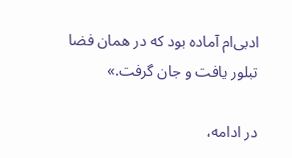ادبی‌ام آماده بود که در همان فضا تبلور یافت و جان گرفت.»

در ادامه،‌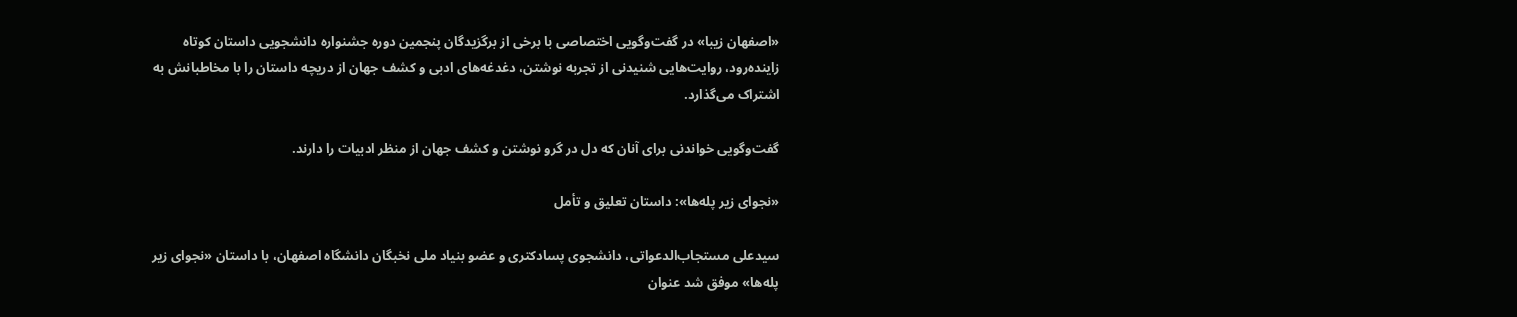«اصفهان زیبا» در گفت‌وگویی اختصاصی با برخی از برگزیدگان پنجمین دوره جشنواره دانشجویی داستان کوتاه زاینده‌رود، روایت‌هایی شنیدنی از تجربه نوشتن، دغدغه‌های ادبی و کشف جهان از دریچه داستان را با مخاطبانش به اشتراک می‌گذارد.

گفت‌وگویی خواندنی برای آنان که دل در گرو نوشتن و کشف جهان از منظر ادبیات را دارند.

«نجوای زیر پله‌ها»: داستان تعلیق و تأمل

سید‌علی مستجاب‌الدعواتی، دانشجوی پسادکتری و عضو بنیاد ملی نخبگان دانشگاه اصفهان، با داستان «نجوای زیر پله‌ها» موفق شد عنوان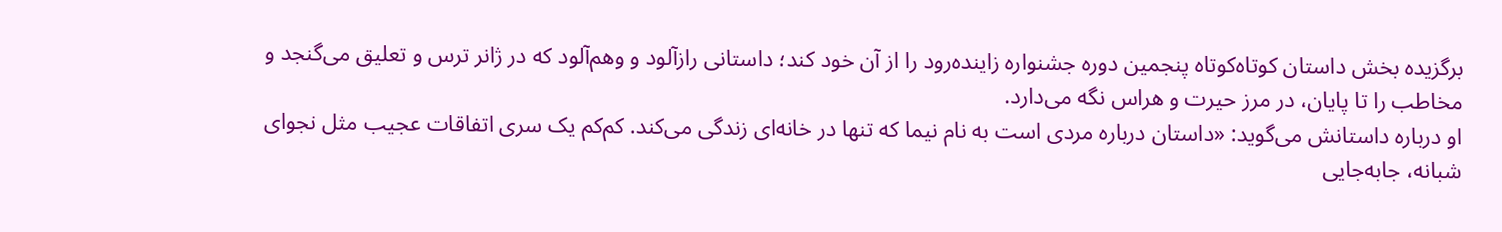برگزیده بخش داستان کوتاه‌کوتاه پنجمین دوره جشنواره زاینده‌رود را از آن خود کند؛ داستانی رازآلود و وهم‌آلود که در ژانر ترس و تعلیق می‌گنجد و مخاطب را تا پایان، در مرز حیرت و هراس نگه می‌دارد.
او درباره داستانش می‌گوید: «داستان درباره مردی است به نام نیما که تنها در خانه‌ای زندگی می‌کند. کم‌کم یک سری اتفاقات عجیب مثل نجوای شبانه، جابه‌جایی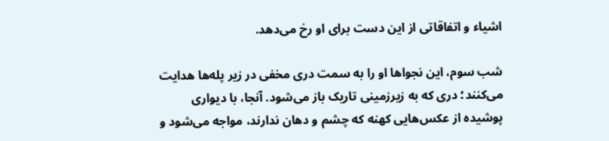اشیاء و اتفاقاتی از این دست برای او رخ می‌دهد.

شب سوم، این نجواها او را به سمت دری مخفی در زیر پله‌ها هدایت می‌کنند؛ دری که به زیرزمینی تاریک باز می‌شود. آنجا، با دیواری پوشیده از عکس‌هایی کهنه که چشم و دهان ندارند، مواجه می‌شود و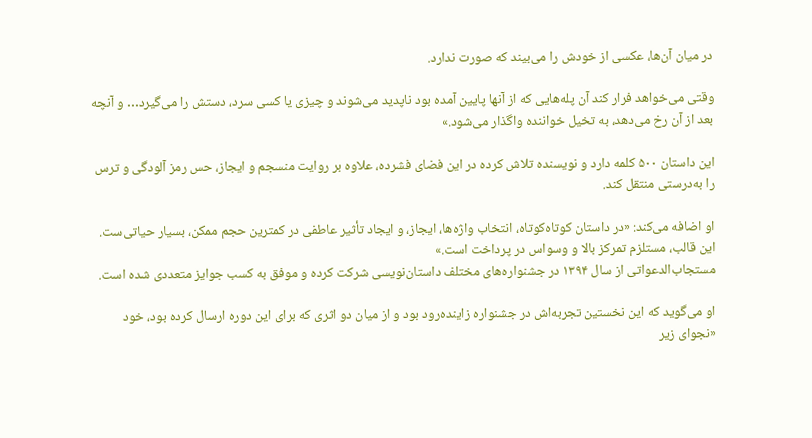در میان آن‌ها، عکسی از خودش را می‌بیند که صورت ندارد.

وقتی می‌خواهد فرار کند آن پله‌هایی که از آنها پایین آمده بود ناپدید می‌شوند و چیزی یا کسی سرد، دستش را می‌گیرد… و آنچه بعد از آن رخ می‌دهد، به تخیل خواننده واگذار می‌شود.»

این داستان ۵۰۰ کلمه دارد و نویسنده تلاش کرده در این فضای فشرده، علاوه بر روایت منسجم و ایجاز، حس رمز آلودگی و ترس را به‌درستی منتقل کند.

او اضافه می‌کند: «در داستان کوتاه‌کوتاه، انتخاب واژه‌ها، ایجاز، و ایجاد تأثیر عاطفی در کمترین حجم ممکن، بسیار حیاتی‌ست. این قالب، مستلزم تمرکز بالا و وسواس در پرداخت است.»
مستجاب‌الدعواتی از سال ۱۳۹۴ در جشنواره‌های مختلف داستان‌نویسی شرکت کرده و موفق به کسب جوایز متعددی شده است.

او می‌گوید که این نخستین تجربه‌اش در جشنواره زاینده‌رود بود و از میان دو اثری که برای این دوره ارسال کرده بود، خود «نجوای زیر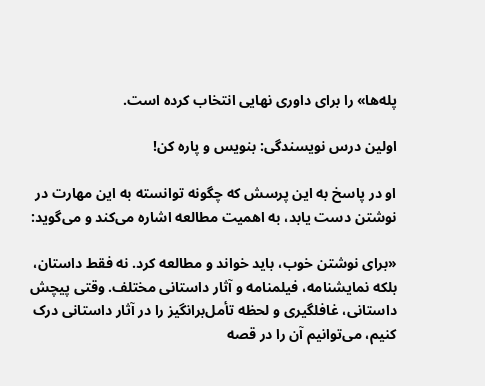پله‌ها» را برای داوری نهایی انتخاب کرده است.

اولین درس نویسندگی: بنویس و پاره کن!

او در پاسخ به این پرسش که چگونه توانسته به این مهارت در نوشتن دست یابد، به اهمیت مطالعه اشاره می‌کند و می‌گوید:

«برای نوشتن خوب، باید خواند و مطالعه کرد. نه فقط داستان، بلکه نمایشنامه، فیلمنامه و آثار داستانی مختلف. وقتی پیچش داستانی، غافلگیری و لحظه‌ تأمل‌برانگیز را در آثار داستانی درک کنیم، می‌توانیم آن را در قصه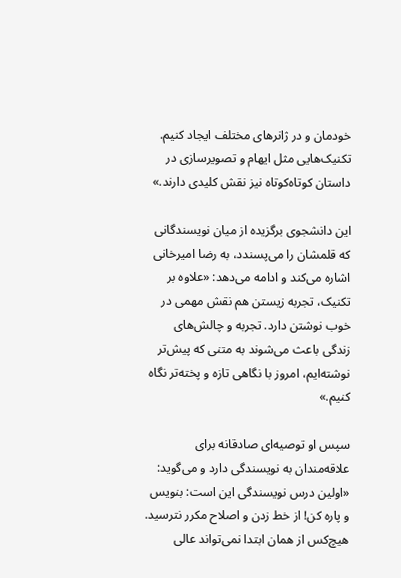خودمان و در ژانرهای مختلف ایجاد کنیم. تکنیک‌هایی مثل ایهام و تصویرسازی در داستان کوتاه‌کوتاه نیز نقش کلیدی دارند.»

این دانشجوی برگزیده از میان نویسندگانی که قلمشان را می‌پسندد، به رضا امیرخانی اشاره می‌کند و ادامه می‌دهد: «علاوه بر تکنیک، تجربه زیستن هم نقش مهمی در خوب نوشتن دارد. تجربه‌ و چالش‌های زندگی باعث می‌شوند به متنی که پیش‌تر نوشته‌ایم، امروز با نگاهی تازه و پخته‌تر نگاه کنیم.»

سپس او توصیه‌ای صادقانه برای علاقه‌مندان به نویسندگی دارد و می‌گوید: «اولین درس نویسندگی این است: بنویس و پاره کن! از خط زدن و اصلاح مکرر نترسید. هیچ‌کس از همان ابتدا نمی‌تواند عالی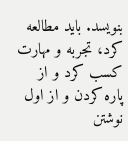بنویسد. باید مطالعه کرد، تجربه و مهارت کسب کرد و از پاره کردن و از اول نوشتن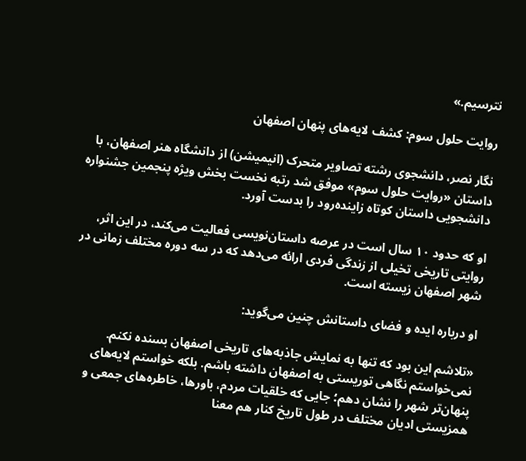نترسیم.»

روایت حلول سوم: کشف لایه‌های پنهان اصفهان

نگار نصر، دانشجوی رشته تصاویر متحرک (انیمیشن) از دانشگاه هنر اصفهان، با داستان «روایت حلول سوم» موفق شد رتبه نخست بخش ویژه پنجمین جشنواره دانشجویی داستان کوتاه زاینده‌رود را بدست آورد.

او که حدود ۱۰ سال است در عرصه داستان‌نویسی فعالیت می‌کند، در این اثر، روایتی تاریخی تخیلی از زندگی فردی ارائه می‌دهد که در سه دوره مختلف زمانی در شهر اصفهان زیسته است.

او درباره ایده و فضای داستانش چنین می‌گوید:

«تلاشم این بود که تنها به نمایش جاذبه‌های تاریخی اصفهان بسنده نکنم. نمی‌خواستم نگاهی توریستی به اصفهان داشته باشم. بلکه خواستم لایه‌های پنهان‌تر شهر را نشان دهم؛ جایی که خلقیات مردم، باورها، خاطره‌های جمعی و همزیستی ادیان مختلف در طول تاریخ کنار هم معنا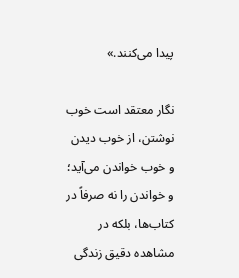پیدا می‌کنند.»

نگار معتقد است خوب نوشتن، از خوب دیدن و خوب خواندن می‌آید؛ و خواندن را نه صرفاً در کتاب‌ها، بلکه در مشاهده دقیق زندگی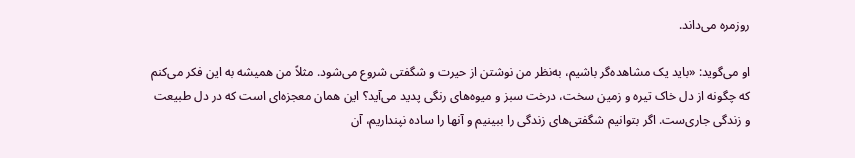روزمره می‌داند.

او می‌گوید: «باید یک مشاهده‌گر باشیم، به‌نظر من نوشتن از حیرت و شگفتی شروع می‌شود. مثلاً من همیشه به این فکر می‌کنم که چگونه از دل خاک تیره و زمین سخت، درخت سبز و میوه‌های رنگی پدید می‌آید؟ این همان معجزه‌ای‌ است که در دل طبیعت و زندگی جاری‌ست. اگر بتوانیم شگفتی‌های زندگی را ببینیم و آنها را ساده نپنداریم، آن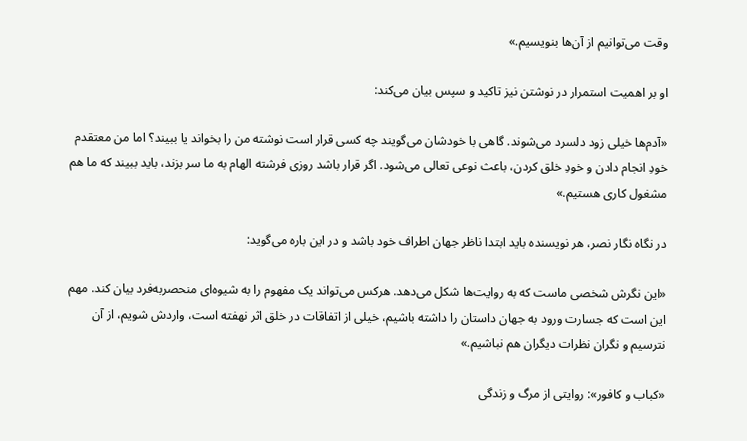وقت می‌توانیم از آن‌ها بنویسیم.»

او بر اهمیت استمرار در نوشتن نیز تاکید و سپس بیان می‌کند:

«آدم‌ها خیلی زود دلسرد می‌شوند. گاهی با خودشان می‌گویند چه کسی قرار است نوشته من را بخواند یا ببیند؟ اما من معتقدم خودِ انجام دادن و خودِ خلق کردن، باعث نوعی تعالی می‌شود. اگر قرار باشد روزی فرشته الهام به ما سر بزند، باید ببیند که ما هم مشغول کاری هستیم.»

در نگاه نگار نصر، هر نویسنده باید ابتدا ناظر جهان اطراف خود باشد و در این باره می‌گوید:

«این نگرش شخصی ماست که به روایت‌ها شکل می‌دهد. هرکس می‌تواند یک مفهوم را به شیوه‌ای منحصر‌به‌فرد بیان کند. مهم این است که جسارت ورود به جهان داستان را داشته باشیم، خیلی از اتفاقات در خلق اثر نهفته است، واردش شویم، از آن نترسیم و نگران نظرات دیگران هم نباشیم.»

«کباب و کافور»: روایتی از مرگ و زندگی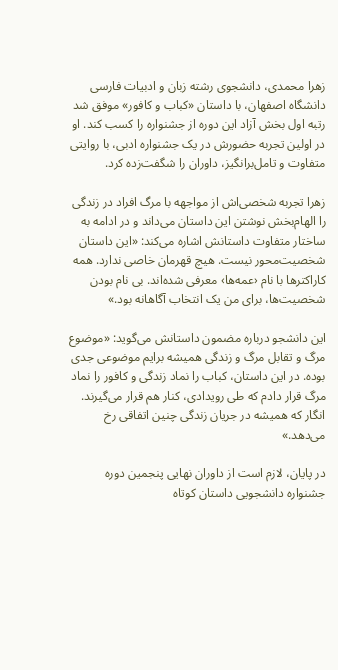زهرا محمدی، دانشجوی رشته زبان و ادبیات فارسی دانشگاه اصفهان، با داستان «کباب و کافور» موفق شد رتبه اول بخش آزاد این دوره از جشنواره را کسب کند. او در اولین تجربه حضورش در یک جشنواره ادبی، با روایتی متفاوت و تامل‌برانگیز، داوران را شگفت‌زده کرد.

زهرا تجربه‌ شخصی‌اش از مواجهه با مرگ افراد در زندگی را الهام‌بخش نوشتن این داستان می‌داند و در ادامه به ساختار متفاوت داستانش اشاره می‌کند: «این داستان شخصیت‌محور نیست. هیچ قهرمان خاصی ندارد. همه کاراکترها با نام ‹عمه‌ها› معرفی شده‌اند. بی نام بودن شخصیت‌ها، برای من یک انتخاب آگاهانه بود.»

این دانشجو درباره مضمون داستانش می‌گوید: «موضوع مرگ و تقابل مرگ و زندگی همیشه برایم موضوعی جدی بوده. در این داستان، کباب را نماد زندگی و کافور را نماد مرگ قرار دادم که طی رویدادی، کنار هم قرار می‌گیرند. انگار که همیشه در جریان زندگی چنین اتفاقی رخ می‌دهد.»

در پایان، لازم است از داوران نهایی پنجمین دوره جشنواره دانشجویی داستان کوتاه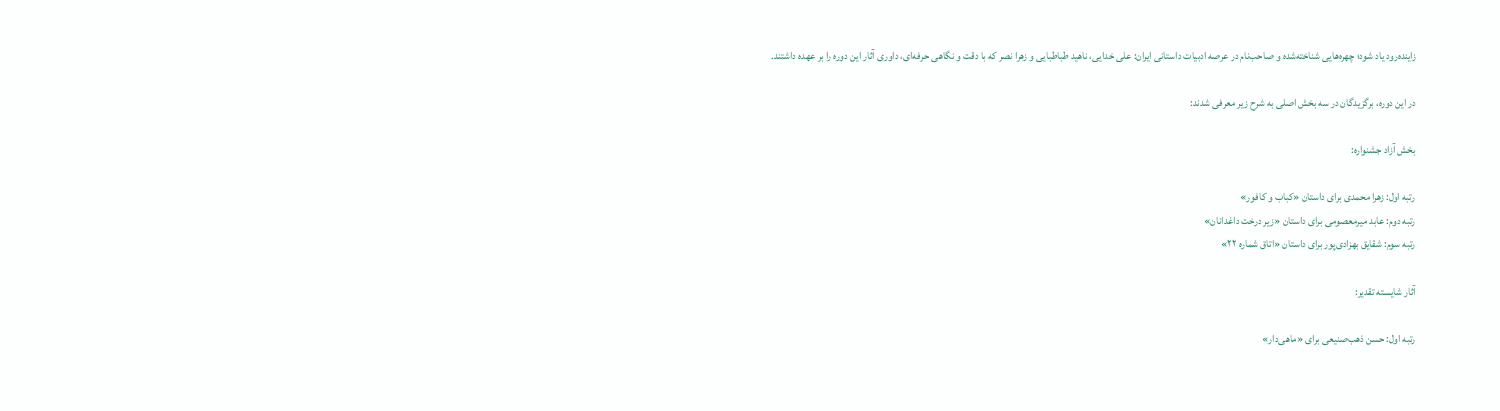زاینده‌رود یاد شود؛ چهره‌هایی شناخته‌شده و صاحب‌نام در عرصه ادبیات داستانی ایران: علی خدایی، ناهید طباطبایی و زهرا نصر که با دقت و نگاهی حرفه‌ای، داوری آثار این دوره را بر عهده داشتند.

در این دوره، برگزیدگان در سه بخش اصلی به شرح زیر معرفی شدند:

بخش آزاد جشنواره:

رتبه اول: زهرا محمدی برای داستان «کباب و کافور»
رتبه دوم: عابد میرمعصومی برای داستان «زیر درخت داغدانان»
رتبه سوم: شقایق بهزادی‌پور برای داستان «اتاق شماره ۲۲»

آثار شایسته تقدیر:

رتبه اول: حسن ذهب‌صنیعی برای «ماهی‌دار»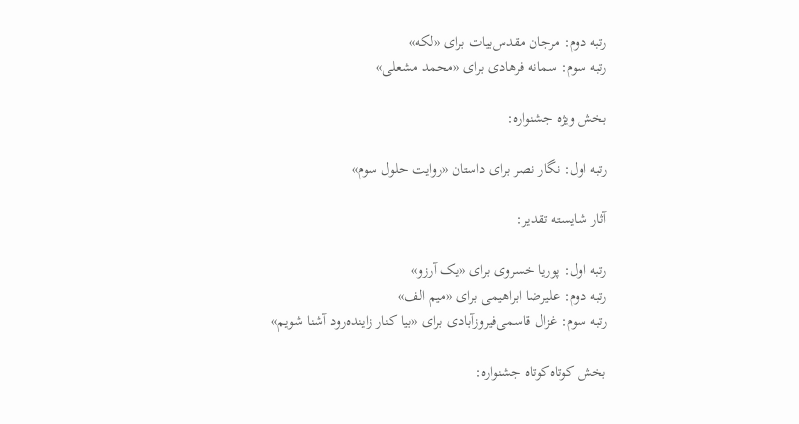رتبه دوم: مرجان مقدس‌بیات برای «لکه»
رتبه سوم: سمانه فرهادی برای «محمد مشعلی»

بخش ویژه جشنواره:

رتبه اول: نگار نصر برای داستان «روایت حلول سوم»

آثار شایسته تقدیر:

رتبه اول: پوریا خسروی برای «یک آرزو»
رتبه دوم: علیرضا ابراهیمی برای «میم الف»
رتبه سوم: غزال قاسمی‌فیروزآبادی برای «بیا کنار زاینده‌رود آشنا شویم»

بخش کوتاه‌کوتاه جشنواره: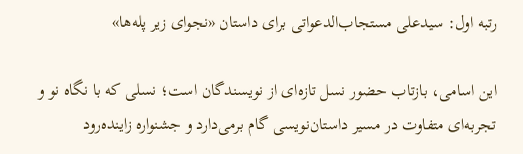رتبه اول: سیدعلی مستجاب‌الدعواتی برای داستان «نجوای زیر پله‌ها»

این اسامی، بازتاب حضور نسل تازه‌ای از نویسندگان است؛ نسلی که با نگاه‌ نو و تجربه‌ای متفاوت در مسیر داستان‌نویسی گام برمی‌دارد و جشنواره زاینده‌رود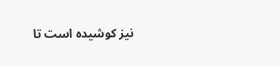نیز کوشیده است تا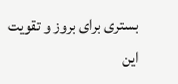بستری برای بروز و تقویت این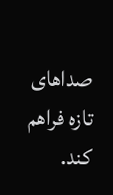صداهای تازه فراهم کند.